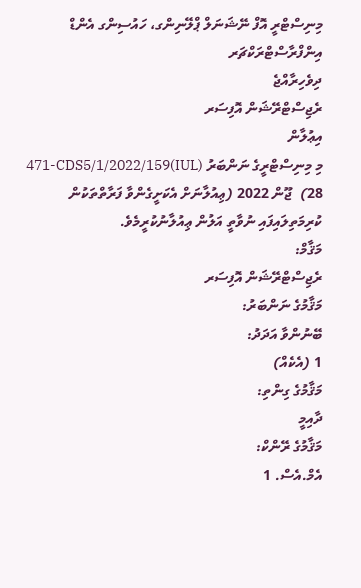މިނިސްޓްރީ އޮފް ނޭޝަނަލް ޕްލޭނިންގ، ހައުސިންގ އެންޑް އިންފްރާސްޓްރަކްޗަރ
ދިވެހިރާއްޖެ
ރެޖިސްޓްރޭޝަން އޮފިސަރ
އިޢުލާން
މި މިނިސްޓްރީގެ ނަންބަރު (IUL)471-CDS5/1/2022/159 (28  ޖޫން 2022 (ޢިއުލާނަށް އެކަށީގެންވާ ފަރާތްތަކުން ކުރިމަތިލައިފައި ނުވާތީ އަލުން ޢިއުލާނުކުރީމެވެ.
މަޤާމް:
ރެޖިސްޓްރޭޝަން އޮފިސަރ
މަޤާމުގެ ނަންބަރު:
ބޭނުންވާ އަދަދު:
1 (އެކެއް)
މަޤާމުގެ ގިންތި:
ދާއިމީ
މަޤާމުގެ ރޭންކް:
އެމް.އެސް. 1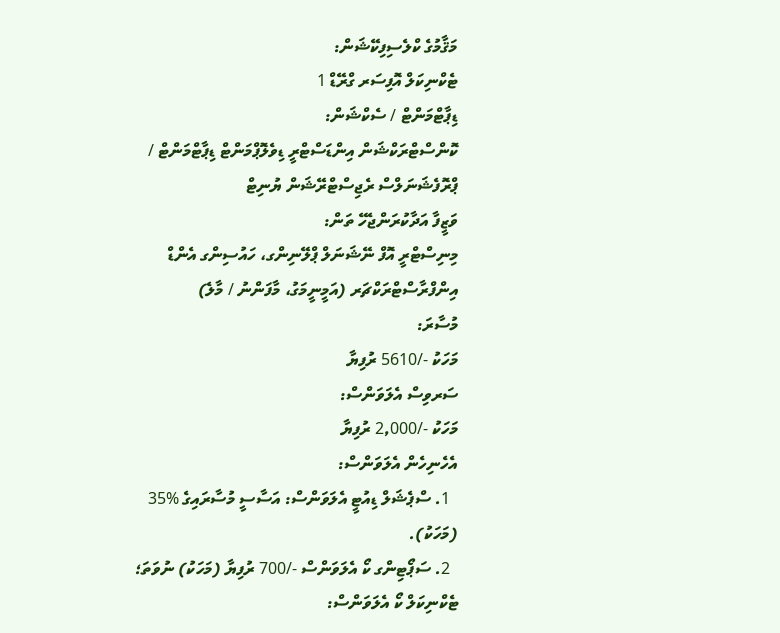މަޤާމުގެ ކްލެސިފިކޭޝަން:
ޓެކްނިކަލް އޮފިސަރ ގްރޭޑް 1
ޑިޕާޓްމަންޓް / ސެކްޝަން:
ކޮންސްޓްރަކްޝަން އިންޑަސްޓްރީ ޑިވެލޮޕްމަންޓް ޑިޕާޓްމަންޓް / ޕްރޮފެޝަނަލްސް ރެޖިސްޓްރޭޝަން ޔުނިޓް
ވަޒީފާ އަދާކުރަންޖެހޭ ތަން:
މިނިސްޓްރީ އޮފް ނޭޝަނަލް ޕްލޭނިންގ، ހައުސިންގ އެންޑް އިންފްރާސްޓްރަކްޗަރ (އަމީނީމަގު، މާފަންނު / މާލެ)
މުސާރަ:
މަހަކު -/5610 ރުފިޔާ
ސަރވިސް އެލަވަންސް:
މަހަކު -/2,000 ރުފިޔާ
އެހެނިހެން އެލަވަންސް:
  1. ސްޕެޝަލް ޑިއުޓީ އެލަވަންސް: އަސާސީ މުސާރައިގެ %35 (މަހަކު).
  2. ސަޕޯޓިންގ ކޯ އެލަވަންސް -/700 ރުފިޔާ (މަހަކު) ނުވަތަ؛ ޓެކްނިކަލް ކޯ އެލަވަންސް: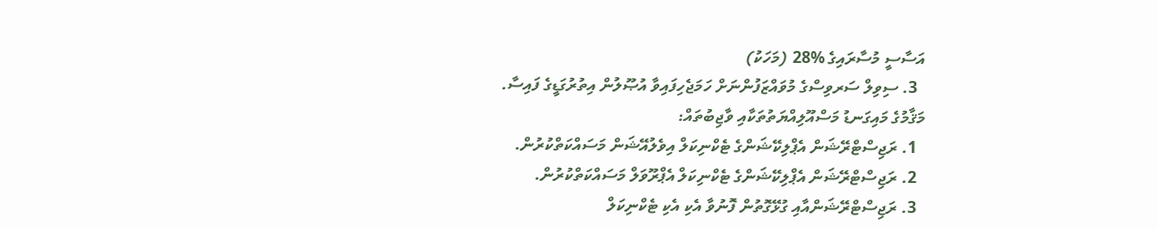އަސާސީ މުސާރައިގެ %28 (މަހަކު)
  3. ސިވިލް ސަރވިސްގެ މުވައްޒަފުންނަށް ހަމަޖެހިފައިވާ އުޞޫލުން އިތުރުގަޑީގެ ފައިސާ.
މަޤާމުގެ މައިގަނޑު މަސްއޫލިއްޔަތުތަކާއި ވާޖިބުތައް:
  1. ރަޖިސްޓްރޭޝަން އެޕްލިކޭޝަންގެ ޓެކްނިކަލް އިވެލުއޭޝަން މަސައްކަތްކުރުން.
  2. ރަޖިސްޓްރޭޝަން އެޕްލިކޭޝަންގެ ޓެކްނިކަލް އެޕްރޫވަލް މަސައްކަތްކުރުން.
  3. ރަޖިސްޓްރޭޝަންއާއި ގުޅޭގޮތުން ފޮނުވާ އެކި އެކި ޓެކްނިކަލް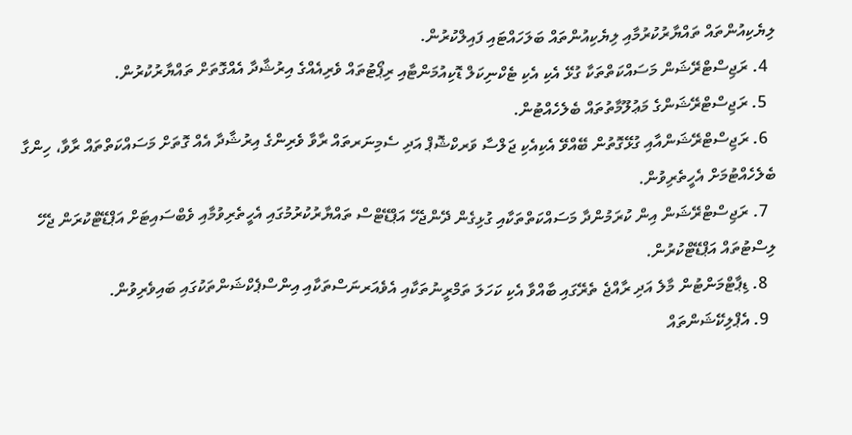ލިޔެކިއުންތައް ތައްޔާރުކުރުމާއި ލިޔެކިއުންތައް ބަލަހައްޓައި ފައިލްކުރުން.
  4. ރަޖިސްޓްރޭޝަން މަސައްކަތްތަކާ ގުޅޭ އެކި އެކި ޓެކްނިކަލް ޑޮކިއުމަންޓާއި ރިޕޯޓުތައް ވެރިއެއްގެ އިރުޝާދާ އެއްގޮތަށް ތައްޔާރުކުރުން.
  5. ރަޖިސްޓްރޭޝަންގެ މަޢުލޫމާތުތައް ބެލެހެއްޓުން.
  6. ރަޖިސްޓްރޭޝަންއާއި ގުޅޭގޮތުން ބޭއްވޭ އެކިއެކި ޖަލްސާ ވަރކްޝޮޕް އަދި ސެމިނަރތައް ރާވާ ވެރިންގެ އިރުޝާދާ އެއް ގޮތަށް މަސައްކަތްތައް ރާވާ، ހިންގާ ބެލެހެއްޓުމަށް އެހީތެރިވުން.
  7. ރަޖިސްޓްރޭޝަން އިން ކުރަމުންދާ މަސައްކަތްތަކާއި ގުޅިގެން ދޭންޖެހޭ އަޕްޑޭޓްސް ތައްޔާރުކުރުމުގައި އެހީތެރިވުމާއި ވެބްސައިޓަށް އަޕްޑޭޓްކުރަން ޖެހޭ ލިސްޓުތައް އަޕްޑޭޓްކުރުން.
  8. ޑިޕާޓްމަންޓުން މާލެ އަދި ރާއްޖެ ތެރޭގައި ބާއްވާ އެކި ކަހަލަ ތަމްރީނުތަކާއި އެވެއަރނަސްތަކާއި އިންސްޕެކްޝަންތަކުގައި ބައިވެރިވުން.
  9. އެޕްލިކޭޝަންތައް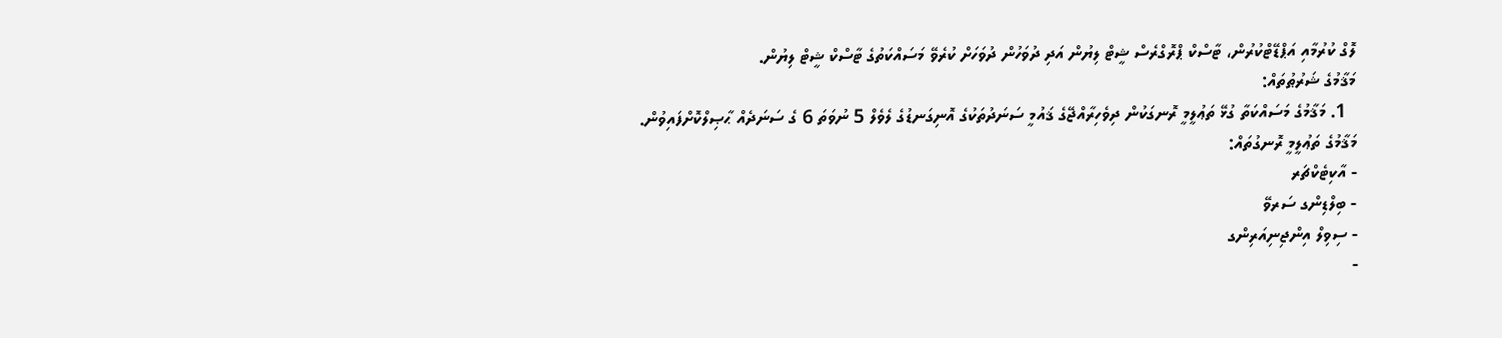ލޮގް ކުރުމާއި އަޕްޑޭޓްކުރުން، ޓާސްކް ޕްރޮގްރެސް ޝީޓް ލިޔުން އަދި ދުވަހުން ދުވަހަށް ކުރެވޭ މަސައްކަތުގެ ޓާސްކް ޝީޓް ލިޔުން.
މަޤާމުގެ ޝަރުޠުތައް:
  1. މަޤާމުގެ މަސައްކަތާ ގުޅޭ ތަޢުލީމީ ރޮނގަކުން ދިވެހިރާއްޖޭގެ ޤައުމީ ސަނަދުތަކުގެ އޮނިގަނޑުގެ ލެވެލް 5 ނުވަތަ 6 ގެ ސަނަދެއް ޙާޞިލްކޮށްފައިވުން.
މަޤާމުގެ ތަޢުލީމީ ރޮނގުތައް:
- އާކިޓެކްޗަރ
- ބިލްޑިންގ ސަރވޭ
- ސިވިލް އިންޖިނިއަރިންގ
-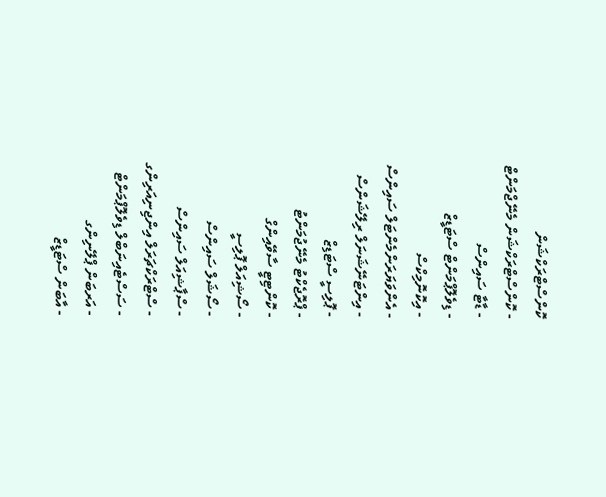ކޮންސްޓްރަކްޝަން
- ކޮންސްޓްރަކްޝަން މެނޭޖްމަންޓް
- ޑާޓާ ސައިންސް
- ޑިވެލޮޕްމަންޓް ސްޓަޑީޒް
- އިކޮނޮމިކްސް
- އެންވަޔަރަންމެންޓަލް ސައިންސް
- އިންޓަނޭޝަނަލް ރިލޭޝަންސް
- ޕޮލިސީ ސްޓަޑިޒް
- ޕްރޮޖެކްޓު މެނޭޖުމަންޓު
- ކޮންޓިޓީ ސާވޭއިންގް
- ސޯޝިއަލް ޕޮލިސީ
- ސޯޝަލް ސައިންސް
- ސްޕާޝިއަލް ސައިންސް
- ސްޓްރަކްޗަރަލް އިންޖިނިއަރިންގ
- ސަސްޓެއިނަބްލް ޑިވެލޮޕްމަންޓް
- އަރބަން ޕްލޭނިންގ
- އާބަން ސްޓަޑީޒް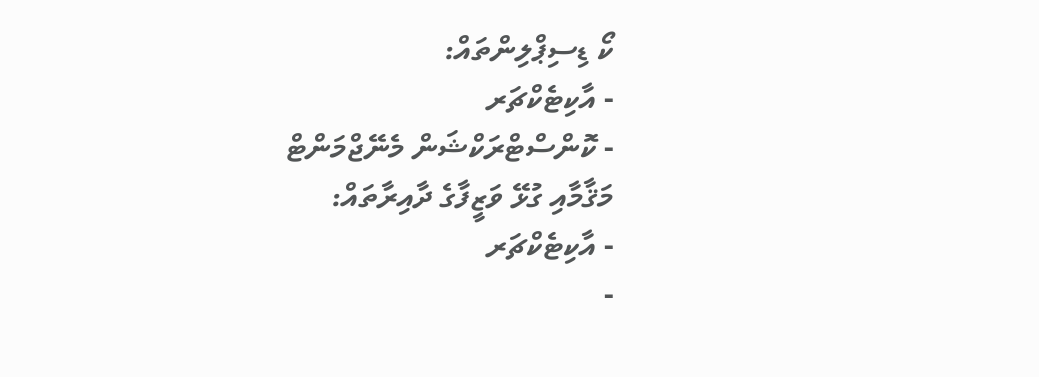ކޯ ޑިސިޕްލިންތައް:
- އާކިޓެކްޗަރ
- ކޮންސްޓްރަކްޝަން މެނޭޖްމަންޓް
މަޤާމާއި ގުޅޭ ވަޒީފާގެ ދާއިރާތައް:
- އާކިޓެކްޗަރ
-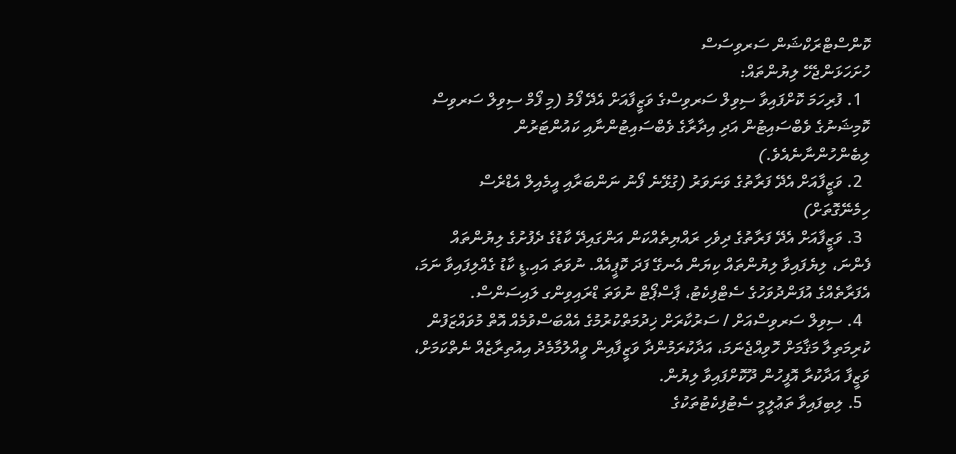ކޮންސްޓްރަކްޝަން ސަރވިސަސް
ހުށަހަޅަންޖެހޭ ލިޔުންތައް:
  1. ފުރިހަމަ ކޮށްފައިވާ ސިވިލް ސަރވިސްގެ ވަޒީފާއަށް އެދޭ ފޯމު (މި ފޯމް ސިވިލް ސަރވިސް ކޮމިޝަނުގެ ވެބްސައިޓުން އަދި އިދާރާގެ ވެބްސައިޓުންނާއި ކައުންޓަރުން ލިބެންހުންނާނެއެވެ.)
  2. ވަޒީފާއަށް އެދޭ ފަރާތުގެ ވަނަވަރު (ގުޅޭނެ ފޯނު ނަންބަރާއި އީމެއިލް އެޑްރެސް ހިމެނޭގޮތަށް)
  3. ވަޒީފާއަށް އެދޭ ފަރާތުގެ ދިވެހި ރައްޔިތެއްކަން އަންގައިދޭ ކާޑުގެ ދެފުށުގެ ލިޔުންތައް ފެންނަ، ލިޔެފައިވާ ލިޔުންތައް ކިޔަން އެނގޭ ފަދަ ކޮޕީއެއް. ނުވަތަ އައި.ޑީ ކާޑު ގެއްލިފައިވާ ނަމަ، އެފަރާތެއްގެ އުފަންދުވަހުގެ ސެޓްފިކެޓު، ޕާސްޕޯޓް ނުވަތަ ޑްރައިވިންގ ލައިސަންސް.
  4. ސިވިލް ސަރވިސްއަށް / ސަރުކާރަށް ޚިދުމަތްކުރުމުގެ އެއްބަސްވުމެއް އޮތް މުވައްޒަފުން ކުރިމަތިލާ މަޤާމަށް ހޮވިއްޖެނަމަ، އަދާކުރަމުންދާ ވަޒީފާއިން ވީއްލުމާމެދު އިއުތިރާޒެއް ނެތްކަމަށް، ވަޒީފާ އަދާކުރާ އޮފީހުން ދޫކޮށްފައިވާ ލިޔުން.
  5. ލިބިފައިވާ ތަޢުލީމީ ސެޓުފިކެޓުތަކުގެ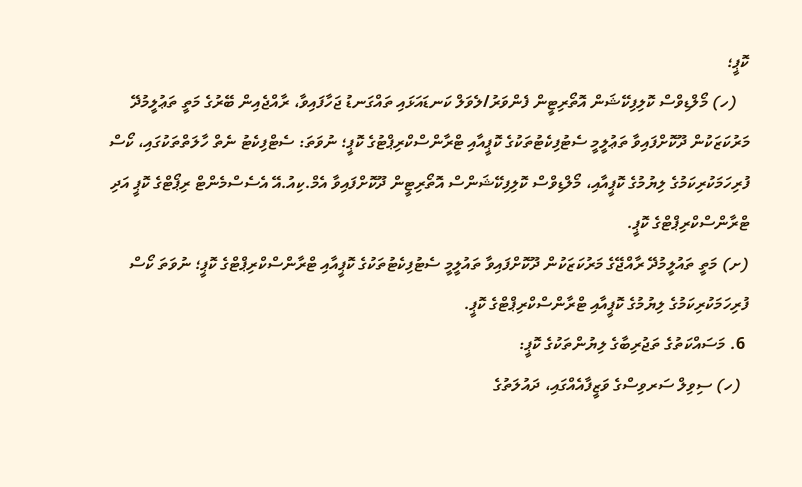ކޮޕީ؛
   (ހ) މޯލްޑިވްސް ކޮލިފިކޭޝަން އޮތޯރިޓީން ފެންވަރު/ލެވަލް ކަނޑައަޅައި ތައްގަނޑު ޖަހާފައިވާ، ރާއްޖެއިން ބޭރުގެ މަތީ ތަޢުލީމުދޭ މަރުކަޒަކުން ދޫކޮށްފައިވާ ތަޢުލީމީ ސެޓުފިކެޓުތަކުގެ ކޮޕީއާއި ޓްރާންސްކްރިޕްޓުގެ ކޮޕީ؛ ނުވަތަ: ސެޓްފިކެޓު ނެތް ހާލަތްތަކުގައި، ކޯސް ފުރިހަމަކުރިކަމުގެ ލިޔުމުގެ ކޮޕީއާއި، މޯލްޑިވްސް ކޮލިފިކޭޝަންސް އޮތޯރިޓީން ދޫކޮށްފައިވާ އެމް.ކިއު.އޭ އެސެސްމެންޓް ރިޕޯޓްގެ ކޮޕީ އަދި ޓްރާންސްކްރިޕްޓްގެ ކޮޕީ.
(ށ) މަތީ ތައުލީމުދޭ ރާއްޖޭގެ މަރުކަޒަކުން ދޫކޮށްފައިވާ ތައުލީމީ ސެޓުފިކެޓުތަކުގެ ކޮޕީއާއި ޓްރާންސްކްރިޕްޓްގެ ކޮޕީ؛ ނުވަތަ ކޯސް ފުރިހަމަކުރިކަމުގެ ލިޔުމުގެ ކޮޕީއާއި ޓްރާންސްކްރިޕްޓްގެ ކޮޕީ.
 6. މަސައްކަތުގެ ތަޖުރިބާގެ ލިޔުންތަކުގެ ކޮޕީ:
  (ހ) ސިވިލް ސަރވިސްގެ ވަޒީފާއެއްގައި، ދައުލަތުގެ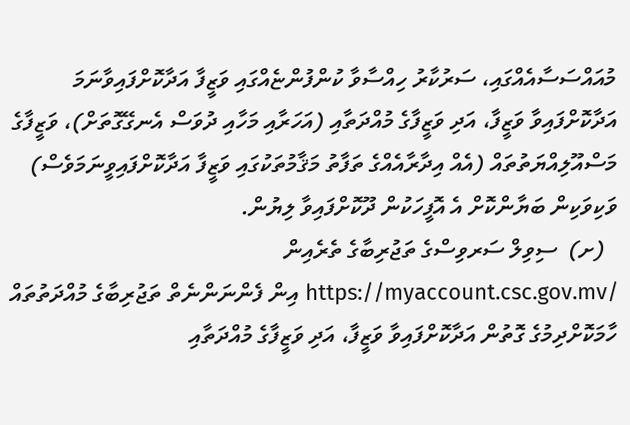މުއައްސަސާއެއްގައި، ސަރުކާރު ހިއްސާވާ ކުންފުންޏެއްގައި ވަޒީފާ އަދާކޮށްފައިވާނަމަ އަދާކޮށްފައިވާ ވަޒީފާ، އަދި ވަޒީފާގެ މުއްދަތާއި (އަހަރާއި މަހާއި ދުވަސް އެނގޭގޮތަށް)، ވަޒީފާގެ މަސްއޫލިއްޔަތުތައް (އެއް އިދާރާއެއްގެ ތަފާތު މަޤާމުތަކުގައި ވަޒީފާ އަދާކޮށްފައިވީނަމަވެސް) ވަކިވަކިން ބަޔާންކޮށް އެ އޮފީހަކުން ދޫކޮށްފައިވާ ލިޔުން.
  (ށ)  ސިވިލް ސަރވިސްގެ ތަޖުރިބާގެ ތެރެއިން /https://myaccount.csc.gov.mv އިން ފެންނަންނެތް ތަޖުރިބާގެ މުއްދަތުތައް ހާމަކޮށްދިމުގެ ގޮތުން އަދާކޮށްފައިވާ ވަޒީފާ، އަދި ވަޒީފާގެ މުއްދަތާއި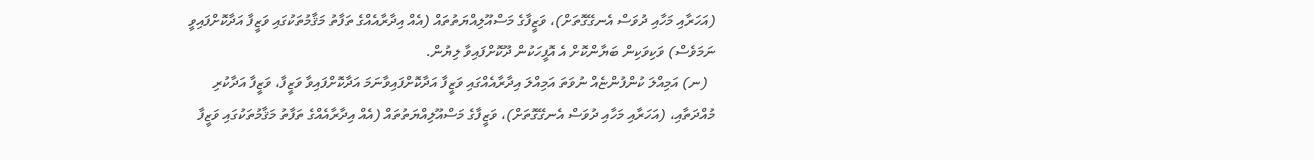(އަހަރާއި މަހާއި ދުވަސް އެނގޭގޮތަށް)، ވަޒީފާގެ މަސްއޫލިއްޔަތުތައް (އެއް އިދާރާއެއްގެ ތަފާތު މަޤާމުތަކުގައި ވަޒީފާ އަދާކޮށްފައިވީ ނަމަވެސް) ވަކިވަކިން ބަޔާންކޮށް އެ އޮފީހަކުން ދޫކޮށްފައިވާ ލިޔުން.
  (ނ) އަމިއްލަ ކުންފުންޏެއް ނުވަތަ އަމިއްލަ އިދާރާއެއްގައި ވަޒީފާ އަދާކޮށްފައިވާނަމަ އަދާކޮށްފައިވާ ވަޒީފާ، ވަޒީފާ އަދާކުރި މުއްދަތާއި، (އަހަރާއި މަހާއި ދުވަސް އެނގޭގޮތަށް)، ވަޒީފާގެ މަސްއޫލިއްޔަތުތައް (އެއް އިދާރާއެއްގެ ތަފާތު މަޤާމުތަކުގައި ވަޒީފާ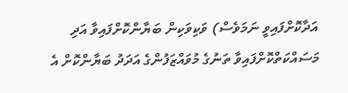އަދާކޮށްފައިވީ ނަމަވެސް) ވަކިވަކިން ބަޔާންކޮށްފައިވާ އަދި މަސައްކަތްކޮށްފައިވާ ތަނުގެ މުވައްޒަފުންގެ އަދަދު ބަޔާންކޮށް އެ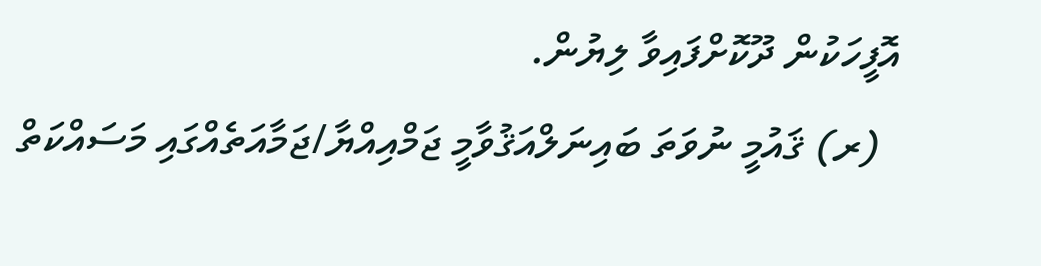އޮފީހަކުން ދޫކޮށްފައިވާ ލިޔުން.
  (ރ) ޤައުމީ ނުވަތަ ބައިނަލްއަޤުވާމީ ޖަމްއިއްޔާ/ޖަމާއަތެއްގައި މަސައްކަތް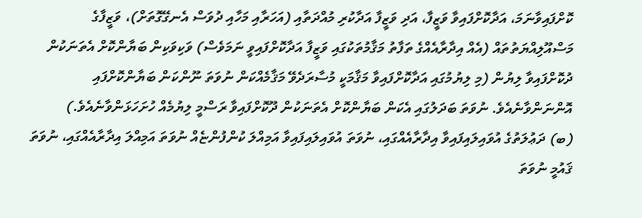ކޮށްފައިވާނަމަ، އަދާކޮށްފައިވާ ވަޒީފާ، އަދި ވަޒީފާ އަދާކުރި މުއްދަތާއި (އަހަރާއި މަހާއި ދުވަސް އެނގޭގޮތަށް)، ވަޒީފާގެ މަސްއޫލިއްޔަތުތައް (އެއް އިދާރާއެއްގެ ތަފާތު މަޤާމުތަކުގައި ވަޒީފާ އަދާކޮށްފައިވީ ނަމަވެސް) ވަކިވަކިން ބަޔާންކޮށް އެތަނަކުން ދުކޮށްފައިވާ ލިޔުން (މި ލިޔުމުގައި އަދާކޮށްފައިވާ މަޤާމަކީ މުސާރަދެވޭ މަޤާމެއްކަން ނުވަތަ ނޫންކަން ބަޔާންކޮށްފައި އޮންނަންވާނެއެވެ. ނުވަތަ ބަދަލުގައި އެކަން ބަޔާންކޮށް އެތަނަކުން ދޫކޮށްފައިވާ ރަސްމީ ލިޔުމެއް ހުށަހަޅަންވާނެއެވެ.)
(ބ) ދަޢުލަތުގެ އުވައިލައިފައިވާ އިދާރާއެއްގައި، ނުވަތަ އުވައިލައިފައިވާ އަމިއްލަ ކުންފުންޏެއް ނުވަތަ އަމިއްލަ އިދާރާއެއްގައި، ނުވަތަ ޤައުމީ ނުވަތަ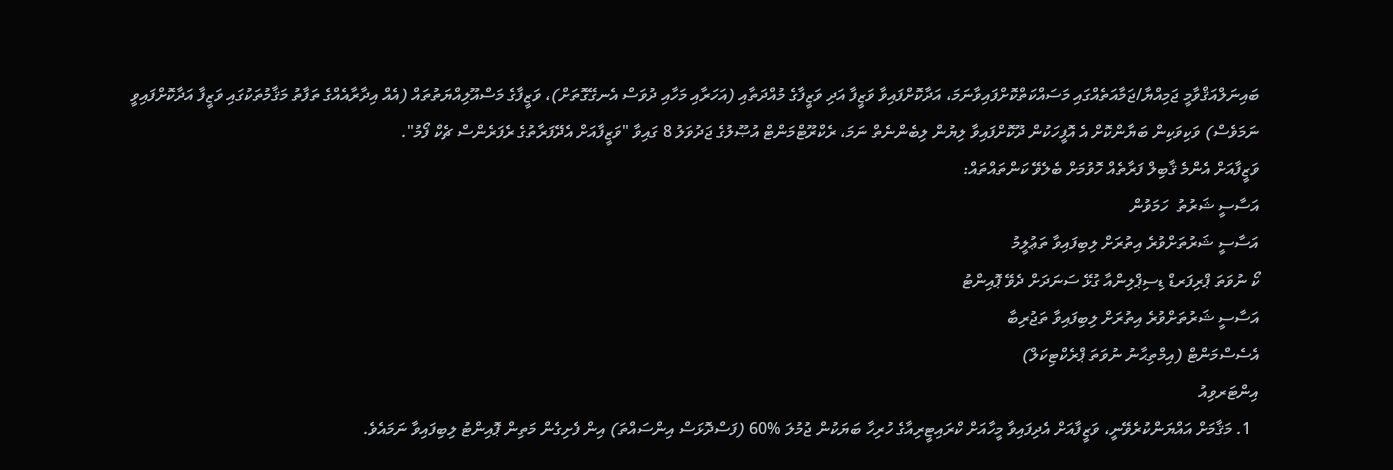ބައިނަލްއަޤްވާމީ ޖަމިއްޔާ/ޖަމާއަތެއްގައި މަސައްކަތްކޮށްފައިވާނަމަ، އަދާކޮށްފައިވާ ވަޒީފާ އަދި ވަޒީފާގެ މުއްދަތާއި (އަހަރާއި މަހާއި ދުވަސް އެނގޭގޮތަށް)، ވަޒީފާގެ މަސްއޫލިއްޔަތުތައް (އެއް އިދާރާއެއްގެ ތަފާތު މަޤާމުތަކުގައި ވަޒީފާ އަދާކޮށްފައިވީ ނަމަވެސް) ވަކިވަކިން ބަޔާންކޮށް އެ އޮފީހަކުން ދޫކޮށްފައިވާ ލިޔުން ލިބެންނެތް ނަމަ، ރެކްރޫޓްމަންޓް އުޞޫލުގެ ޖަދުވަލު 8 ގައިވާ "ވަޒީފާއަށް އެދޭފަރާތުގެ ރެފަރެންސް ޗެކް ފޯމު".
ވަޒީފާއަށް އެންމެ ޤާބިލް ފަރާތެއް ހޮވުމަށް ބެލެވޭ ކަންތައްތައް:
އަސާސީ ޝަރުތު  ހަމަވުން
އަސާސީ ޝަރުތަށްވުރެ އިތުރަށް ލިބިފައިވާ ތަޢުލީމު
ކޯ ނުވަތަ ޕްރިފަރޑް ޑިސިޕްލިންއާ ގުޅޭ ސަނަދަށް ދެވޭ ޕޮއިންޓު
އަސާސީ ޝަރުތަށްވުރެ އިތުރަށް ލިބިފައިވާ ތަޖުރިބާ
އެސެސްމަންޓް (އިމްތިޙާނު ނުވަތަ ޕްރެކްޓިކަލް)
އިންޓަރވިއު
  1. މަޤާމަށް އައްޔަންކުރެވޭނީ، ވަޒީފާއަށް އެދިފައިވާ މީހާއަށް ކްރައިޓީރިއާގެ ހުރިހާ ބަޔަކުން ޖުމުލަ %60 (ފަސްދޮޅަސް އިންސައްތަ) އިން ފެށިގެން މަތިން ޕޮއިންޓު ލިބިފައިވާ ނަމައެވެ.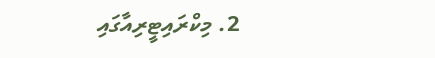2. މިކްރައިޓީރިއާގައި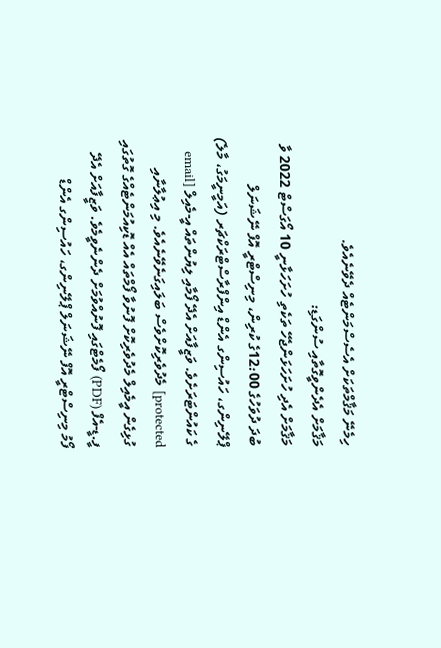ހިމެނޭ މަޤާމްތަކަށް އެސެސްމަންޓެއް ދެވޭނެއެވެ.
މަޤާމަށް އެދެންވީގޮތާއި ސުންގަޑި:
މަޤާމަށް އެދި ހުށަހަޅަންޖެހޭ ތަކެތި ހުށަހަޅާނީ 10 އޯގަސްޓް 2022 ވާ ބުދަ ދުވަހުގެ 12:00ގެ ކުރިން، މިނިސްޓްރީ އޮފް ނޭޝަނަލް ޕްލޭނިންގ، ހައުސިންގ އެންޑް އިންފްރާސްޓްރަކްޗަރ (އަމީނީމަގު، މާލެ) ގެ ކައުންޓަރަށެވެ. ވަޒީފާއަށް އެދޭ ފޯމާއި ލިޔުންތައް އީ-މެއިލް [email protected] މެދުވެރިކޮށްވެސް ބަލައިގަނެވޭނެއެވެ. މި އިޢުލާނާއި ގުޅިގެން އީމެއިލް މެދުވެރިކޮށް ފޮނުވާ ފޯމްތައް އެއް ޑޮކިއުމަންޓެއްގެ ގޮތުގައި ފީ.ޑީ-އެފް (PDF) ފޯމެޓްގައި ފޮނުއްވުމަށް ދެންނެވީމެވެ. ވަޒީފާއަށް އެދޭ ފޯމު މިނިސްޓްރީ އޮފް ނޭޝަނަލް ޕްލޭނިންގ، ހައުސިންގ އެންޑް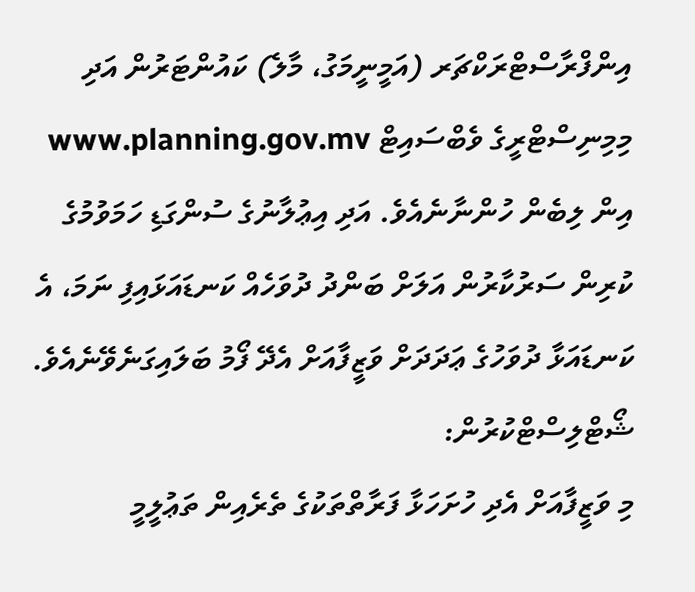އިންފްރާސްޓްރަކްޗަރ (އަމީނީމަގު، މާލެ) ކައުންޓަރުން އަދި މިމިނިސްޓްރީގެ ވެބްސައިޓް www.planning.gov.mv އިން ލިބެން ހުންނާނެއެވެ. އަދި އިޢުލާނުގެ ސުންގަޑި ހަމަވުމުގެ ކުރިން ސަރުކާރުން އަލަށް ބަންދު ދުވަހެއް ކަނޑައަޅައިފި ނަމަ، އެ ކަނޑައަޅާ ދުވަހުގެ ޢަދަދަށް ވަޒީފާއަށް އެދޭ ފޯމު ބަލައިގަނެވޭނެއެވެ.
ޝޯޓްލިސްޓްކުރުން:
މި ވަޒީފާއަށް އެދި ހުށަހަޅާ ފަރާތްތަކުގެ ތެރެއިން ތަޢުލީމީ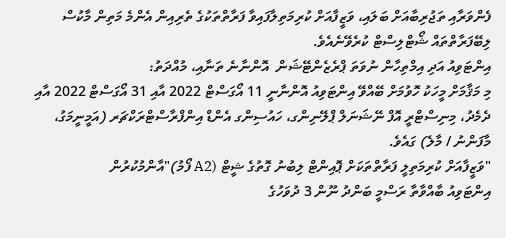ފެންވަރާއި ތަޖުރިބާއަށް ބަލައި، ވަޒީފާއަށް ކުރިމަތިލާފައިވާ ފަރާތްތަކުގެ ތެރިއިން އެންމެ މަތިން މާކުސް ލިބޭފަރާތްތައް ޝޯޓްލިސްޓް ކުރެވޭނެއެވެ.
އިންޓަވިއު އަދި އިމްތިހާން ނުވަތަ ޕްރެޒެންޓޭޝަން  އޮންނާނެ ތަނާއި، މުއްދަތު:
މި މަޤާމަށް މީހަކު ހޮވުމަށް ބޭއްވޭ އިންޓަވިއު އޮންނާނީ 11 އޯގަސްޓް 2022 އާއި 31 އޯގަސްޓް 2022 އާއި ދެމެދު، މިނިސްޓްރީ އޮފް ނޭޝަނަލް ޕްލޭނިންގ، ހައުސިންގ އެންޑް އިންފްރާސްޓްރަކްޗަރ (އަމީނީމަގު، މާފަންނު / މާލެ) ގައެވެ.
"ވަޒީފާއަށް ކުރިމަތިލީ ފަރާތްތަކަށް ޕޮއިންޓް ލިބުނު ގޮތުގެ ޝީޓް (A2 ފޯމު)"އާންމުކުރުން
އިންޓަވިއު ބާއްވާތާ ރަސްމީ ބަންދު ނޫން 3 ދުވަހުގެ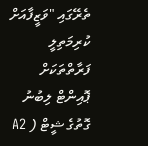ތެރޭގައި "ވަޒީފާއަށް ކުރިމަތިލީ ފަރާތްތަކަށް ޕޮއިންޓް ލިބުނު ގޮތުގެ ޝީޓް ( A2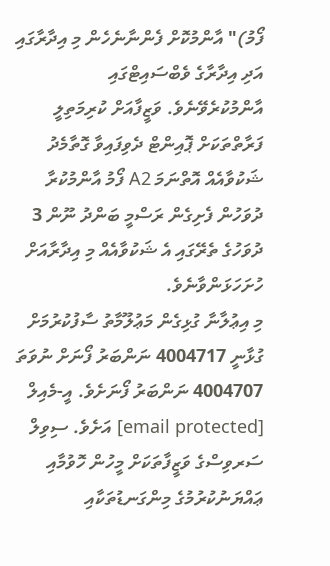ފޯމު)" އާންމުކޮށް ފެންނާނެހެން މި އިދާރާގައި އަދި އިދާރާގެ ވެބްސައިޓްގައި އާންމުކުރެވޭނެވެ. ވަޒީފާއަށް ކުރިމަތިލީ ފަރާތްތަކަށް ޕޮއިންޓް ދެވިފައިވާ ގޮތާމެދު ޝަކުވާއެއް އޮތްނަމަ A2 ފޯމު އާންމުކުރާ ދުވަހުން ފެށިގެން ރަސްމީ ބަންދު ނޫން 3 ދުވަހުގެ ތެރޭގައި އެ ޝަކުވާއެއް މި އިދާރާއަށް ހުށަހަޅަންވާނެވެ.
މި އިޢުލާނާ ގުޅިގެން މަޢުލޫމާތު ސާފުކުރުމަށް ގުޅާނީ 4004717 ނަންބަރު ފޯނަށް ނުވަތަ 4004707 ނަންބަރު ފޯނަށެވެ. އީ-މެއިލް [email protected] އަށެވެ. ސިވިލް ސަރވިސްގެ ވަޒީފާތަކަށް މީހުން ހޮވުމާއި ޢައްޔަނުކުރުމުގެ މިންގަނޑުތަކާއި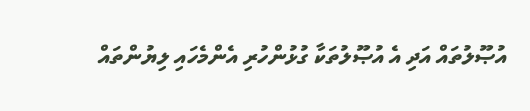އުޞޫލުތައް އަދި އެ އުޞޫލުތަކާ ގުޅުންހުރި އެންމެހައި ލިޔުންތައް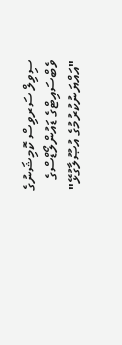ސިވިލް ސަރވިސް ކޮމިޝަނުގެ ވެބްސައިޓްގެ ޑައުންލޯޑްސްގެ "އައްޔަނުކުރުމުގެ އުޞޫލާގުޅޭ"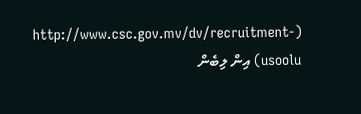(http://www.csc.gov.mv/dv/recruitment-usoolu) އިން ލިބެން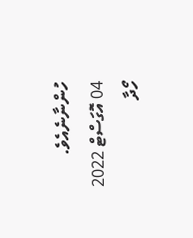ހުންނާނެއެވެ.
04 އޮގަސްޓް 2022
ހޯދާ